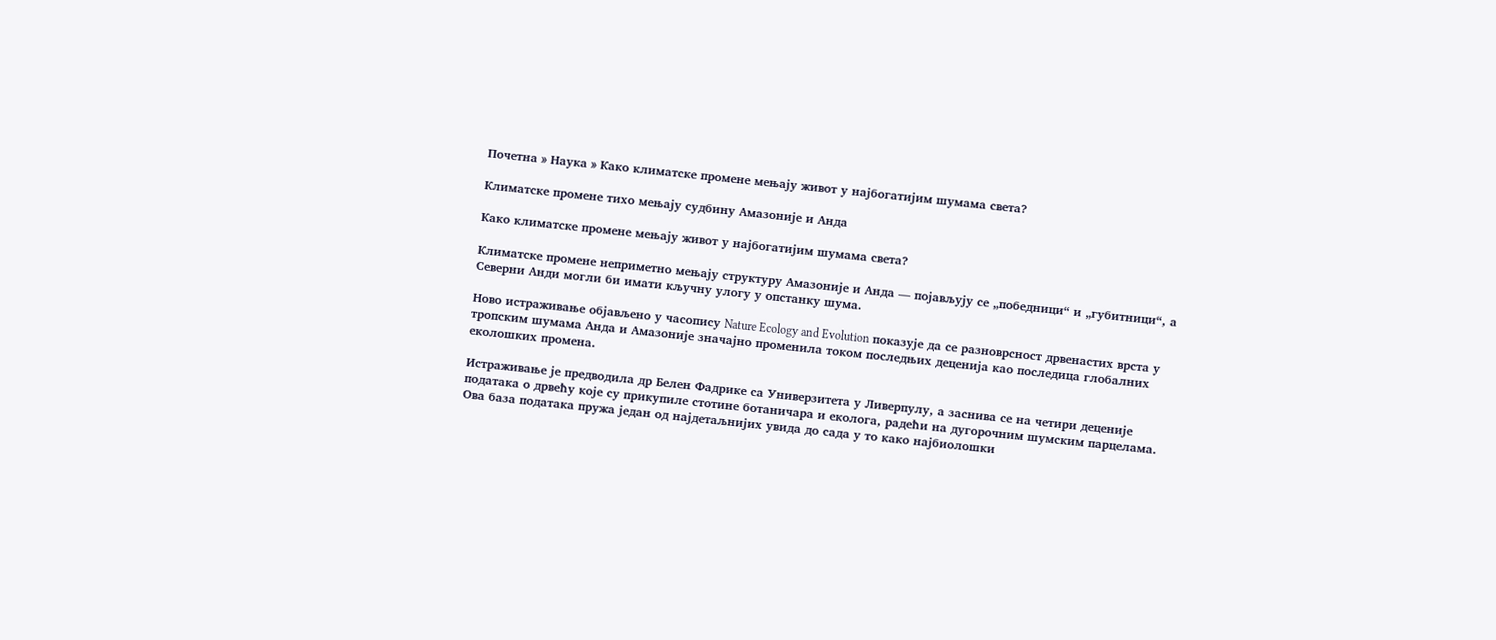Почетна » Наука » Како климатске промене мењају живот у најбогатијим шумама света?

Климатске промене тихо мењају судбину Амазоније и Анда

Како климатске промене мењају живот у најбогатијим шумама света?

Климатске промене неприметно мењају структуру Амазоније и Анда — појављују се „победници“ и „губитници“, а Северни Анди могли би имати кључну улогу у опстанку шума.

Ново истраживање објављено у часопису Nature Ecology and Evolution показује да се разноврсност дрвенастих врста у тропским шумама Анда и Амазоније значајно променила током последњих деценија као последица глобалних еколошких промена.

Истраживање је предводила др Белен Фадрике са Универзитета у Ливерпулу, а заснива се на четири деценије података о дрвећу које су прикупиле стотине ботаничара и еколога, радећи на дугорочним шумским парцелама. Ова база података пружа један од најдетаљнијих увида до сада у то како најбиолошки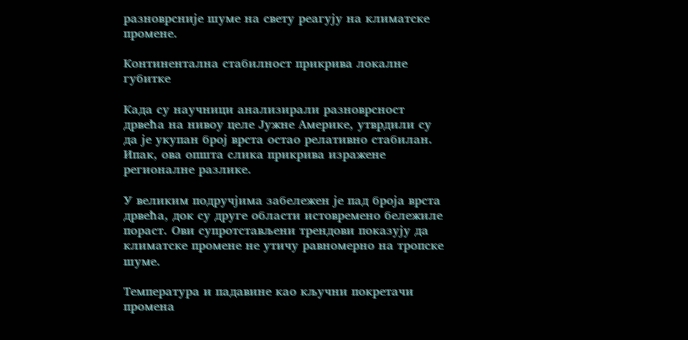разноврсније шуме на свету реагују на климатске промене.

Континентална стабилност прикрива локалне губитке

Када су научници анализирали разноврсност дрвећа на нивоу целе Јужне Америке, утврдили су да је укупан број врста остао релативно стабилан. Ипак, ова општа слика прикрива изражене регионалне разлике.

У великим подручјима забележен је пад броја врста дрвећа, док су друге области истовремено бележиле пораст. Ови супротстављени трендови показују да климатске промене не утичу равномерно на тропске шуме.

Температура и падавине као кључни покретачи промена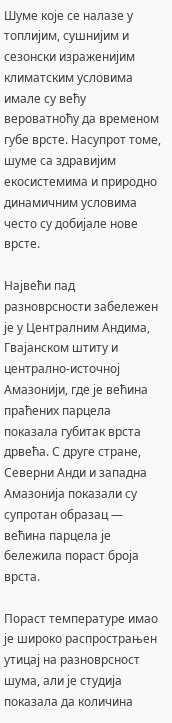Шуме које се налазе у топлијим, сушнијим и сезонски израженијим климатским условима имале су већу вероватноћу да временом губе врсте. Насупрот томе, шуме са здравијим екосистемима и природно динамичним условима често су добијале нове врсте.

Највећи пад разноврсности забележен је у Централним Андима, Гвајанском штиту и централно-источној Амазонији, где је већина праћених парцела показала губитак врста дрвећа. С друге стране, Северни Анди и западна Амазонија показали су супротан образац — већина парцела је бележила пораст броја врста.

Пораст температуре имао је широко распрострањен утицај на разноврсност шума, али је студија показала да количина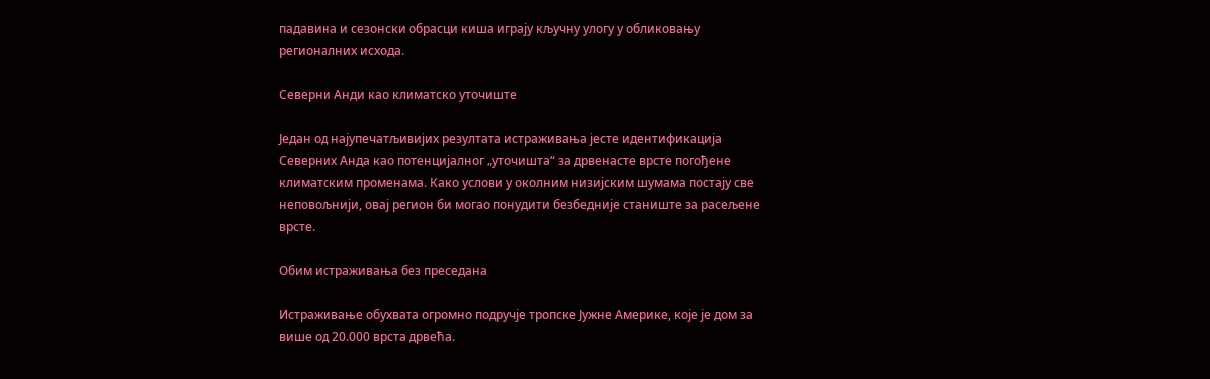падавина и сезонски обрасци киша играју кључну улогу у обликовању регионалних исхода.

Северни Анди као климатско уточиште

Један од најупечатљивијих резултата истраживања јесте идентификација Северних Анда као потенцијалног „уточишта“ за дрвенасте врсте погођене климатским променама. Како услови у околним низијским шумама постају све неповољнији, овај регион би могао понудити безбедније станиште за расељене врсте.

Обим истраживања без преседана

Истраживање обухвата огромно подручје тропске Јужне Америке, које је дом за више од 20.000 врста дрвећа.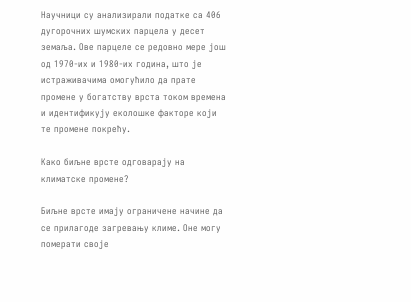Научници су анализирали податке са 406 дугорочних шумских парцела у десет земаља. Ове парцеле се редовно мере још од 1970-их и 1980-их година, што је истраживачима омогућило да прате промене у богатству врста током времена и идентификују еколошке факторе који те промене покрећу.

Како биљне врсте одговарају на климатске промене?

Биљне врсте имају ограничене начине да се прилагоде загревању климе. Оне могу померати своје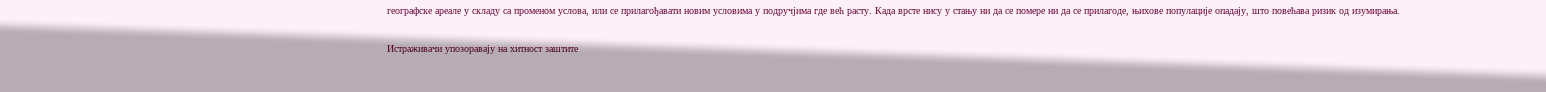географске ареале у складу са променом услова, или се прилагођавати новим условима у подручјима где већ расту. Када врсте нису у стању ни да се помере ни да се прилагоде, њихове популације опадају, што повећава ризик од изумирања.

Истраживачи упозоравају на хитност заштите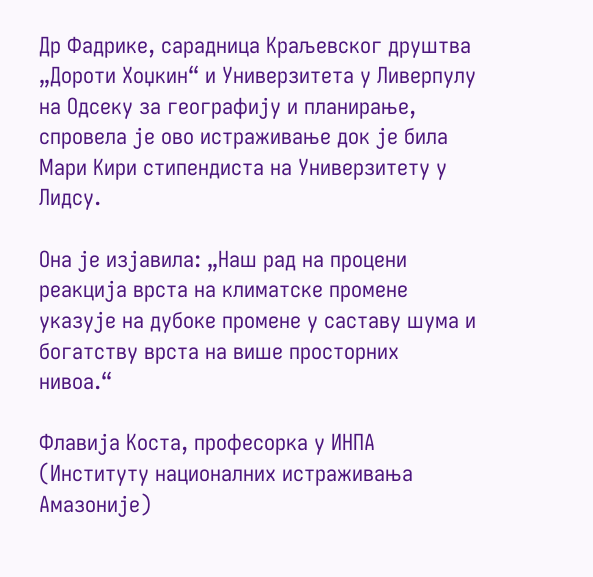Др Фадрике, сарадница Краљевског друштва „Дороти Хоџкин“ и Универзитета у Ливерпулу на Одсеку за географију и планирање, спровела је ово истраживање док је била Мари Кири стипендиста на Универзитету у Лидсу.

Она је изјавила: „Наш рад на процени реакција врста на климатске промене указује на дубоке промене у саставу шума и богатству врста на више просторних нивоа.“

Флавија Коста, професорка у ИНПА (Институту националних истраживања Амазоније)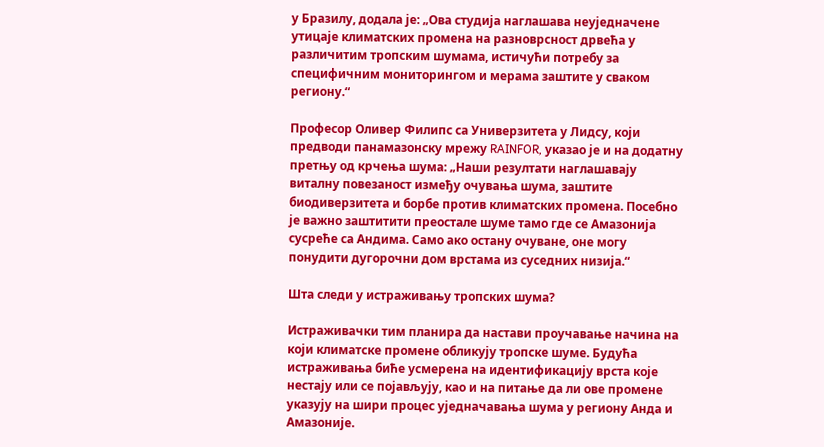у Бразилу, додала је: „Ова студија наглашава неуједначене утицаје климатских промена на разноврсност дрвећа у различитим тропским шумама, истичући потребу за специфичним мониторингом и мерама заштите у сваком региону.“

Професор Оливер Филипс са Универзитета у Лидсу, који предводи панамазонску мрежу RAINFOR, указао је и на додатну претњу од крчења шума: „Наши резултати наглашавају виталну повезаност између очувања шума, заштите биодиверзитета и борбе против климатских промена. Посебно је важно заштитити преостале шуме тамо где се Амазонија сусреће са Андима. Само ако остану очуване, оне могу понудити дугорочни дом врстама из суседних низија.“

Шта следи у истраживању тропских шума?

Истраживачки тим планира да настави проучавање начина на који климатске промене обликују тропске шуме. Будућа истраживања биће усмерена на идентификацију врста које нестају или се појављују, као и на питање да ли ове промене указују на шири процес уједначавања шума у региону Анда и Амазоније.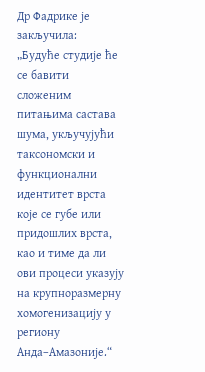Др Фадрике је закључила:
„Будуће студије ће се бавити сложеним питањима састава шума, укључујући таксономски и функционални идентитет врста које се губе или придошлих врста, као и тиме да ли ови процеси указују на крупноразмерну хомогенизацију у региону Анда–Амазоније.“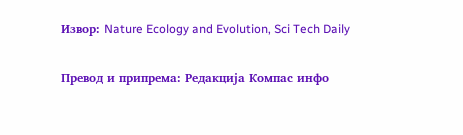Извор: Nature Ecology and Evolution, Sci Tech Daily

Превод и припрема: Редакција Компас инфо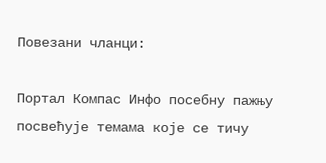Повезани чланци:

Портал Компас Инфо посебну пажњу посвећује темама које се тичу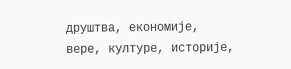друштва, економије, вере, културе, историје,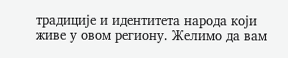традиције и идентитета народа који живе у овом региону. Желимо да вам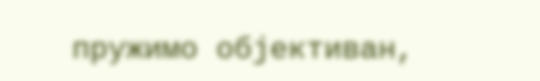пружимо објективан,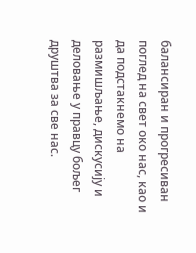балансиран и прогресиван поглед на свет око нас, као и да подстакнемо на размишљање, дискусију и деловање у правцу бољег друштва за све нас.